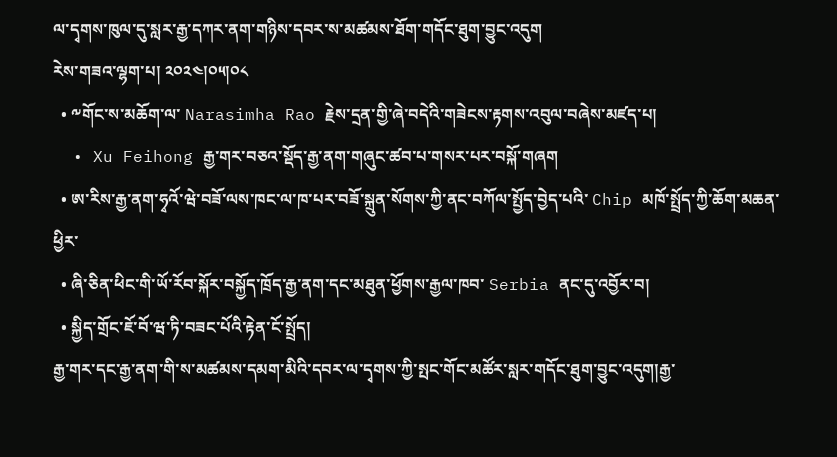ལ་དྭགས་ཁུལ་དུ་སླར་རྒྱ་དཀར་ནག་གཉིས་དབར་ས་མཚམས་ཐོག་གདོང་ཐུག་བྱུང་འདུག
རེས་གཟའ་ལྷག་པ། ༢༠༢༤།༠༥།༠༨
  • ༸གོང་ས་མཆོག་ལ་ Narasimha Rao རྗེས་དྲན་གྱི་ཞེ་བདེའི་གཟེངས་རྟགས་འབུལ་བཞེས་མཛད་པ།
  • Xu Feihong རྒྱ་གར་བཅའ་སྡོད་རྒྱ་ནག་གཞུང་ཚབ་པ་གསར་པར་བསྐོ་གཞག
  • ཨ་རིས་རྒྱ་ནག་ཧྭའོ་ཝེ་བཟོ་ལས་ཁང་ལ་ཁ་པར་བཟོ་སྐྲུན་སོགས་ཀྱི་ནང་བཀོལ་སྤྱོད་བྱེད་པའི་ Chip མཁོ་སྤྲོད་ཀྱི་ཆོག་མཆན་ཕྱིར་
  • ཞི་ཅིན་ཕིང་གི་ཡོ་རོབ་སྐོར་བསྐྱོད་ཁྲོད་རྒྱ་ནག་དང་མཐུན་ཕྱོགས་རྒྱལ་ཁབ་ Serbia ནང་དུ་འབྱོར་བ།
  • སྐྱིད་གྲོང་ཇོ་བོ་ཝ་ཏི་བཟང་པོའི་རྟེན་ངོ་སྤྲོད།
རྒྱ་གར་དང་རྒྱ་ནག་གི་ས་མཚམས་དམག་མིའི་དབར་ལ་དྭགས་ཀྱི་སྤང་གོང་མཚོར་སླར་གདོང་ཐུག་བྱུང་འདུག།རྒྱ་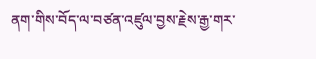ནག་གིས་བོད་ལ་བཙན་འཛུལ་བྱས་རྗེས་རྒྱ་གར་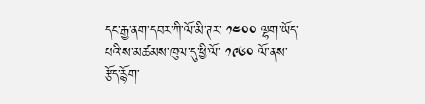དང་རྒྱ་ནག་དབར་ཀི་ལོ་མི་ཊར་ ༡༤༠༠ ལྷག་ཡོད་པའི་ས་མཚམས་ཁུལ་དུ་ཕྱི་ལོ་ ༡༩༦༠ ལོ་ནས་རྩོད་རྙོག་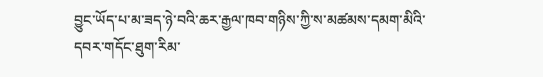བྱུང་ཡོད་པ་མ་ཟད་ཉེ་བའི་ཆར་རྒྱལ་ཁབ་གཉིས་ཀྱི་ས་མཚམས་དམག་མིའི་དབར་གདོང་ཐུག་རིམ་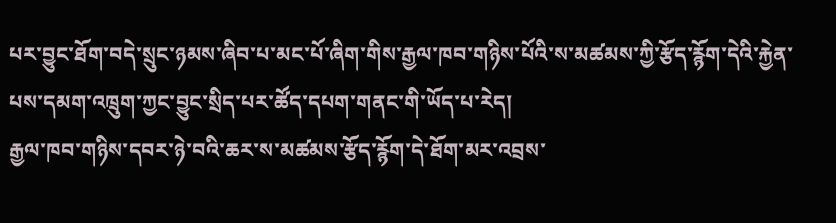པར་བྱུང་ཐོག་བདེ་སྲུང་ཉམས་ཞིབ་པ་མང་པོ་ཞིག་གིས་རྒྱལ་ཁབ་གཉིས་པོའི་ས་མཚམས་ཀྱི་རྩོད་རྙོག་དེའི་རྐྱེན་པས་དམག་འཁྲུག་ཀྱང་བྱུང་སྲིད་པར་ཚོད་དཔག་གནང་གི་ཡོད་པ་རེད།
རྒྱལ་ཁབ་གཉིས་དབར་ཉེ་བའི་ཆར་ས་མཚམས་རྩོད་རྙོག་དེ་ཐོག་མར་འབྲས་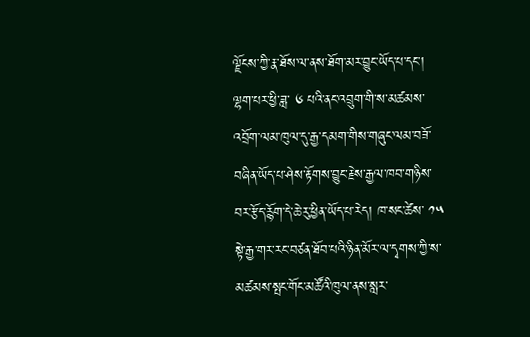ལྗོངས་ཀྱི་རྣ་ཐོས་ལ་ནས་ཐོག་མར་བྱུང་ཡོད་པ་དང་། ལྷག་པར་ཕྱི་ཟླ་ ༦ པའི་ནང་འབྲུག་གི་ས་མཚམས་འབྲོག་ལམ་ཁུལ་དུ་རྒྱ་དམག་གིས་གཞུང་ལམ་བཟོ་བཞིན་ཡོད་པ་ཤེས་རྟོགས་བྱུང་རྗེས་རྒྱལ་ཁབ་གཉིས་བར་རྩོད་རྙོག་དེ་ཆེ་རུ་ཕྱིན་ཡོད་པ་རེད། ཁ་སང་ཚེས་ ༡༥ སྟེ་རྒྱ་གར་རང་བཙན་ཐོབ་པའི་ཉིན་མོར་ལ་དྭགས་ཀྱི་ས་མཚམས་སྤང་གོང་མཚོའི་ཁུལ་ནས་སླར་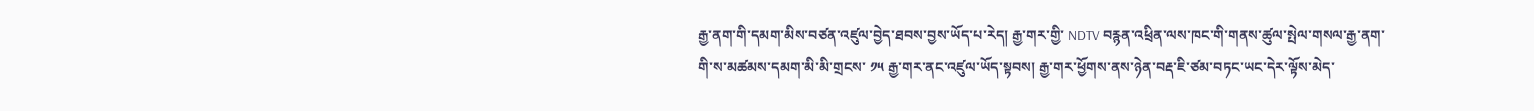རྒྱ་ནག་གི་དམག་མིས་བཙན་འཛུལ་བྱེད་ཐབས་བྱས་ཡོད་པ་རེད། རྒྱ་གར་གྱི་ NDTV བརྙན་འཕྲིན་ལས་ཁང་གི་གནས་ཚུལ་སྤེལ་གསལ་རྒྱ་ནག་གི་ས་མཚམས་དམག་མི་མི་གྲངས་ ༡༥ རྒྱ་གར་ནང་འཛུལ་ཡོད་སྟབས། རྒྱ་གར་ཕྱོགས་ནས་ཉེན་བརྡ་ཇི་ཙམ་བཏང་ཡང་དེར་ལྟོས་མེད་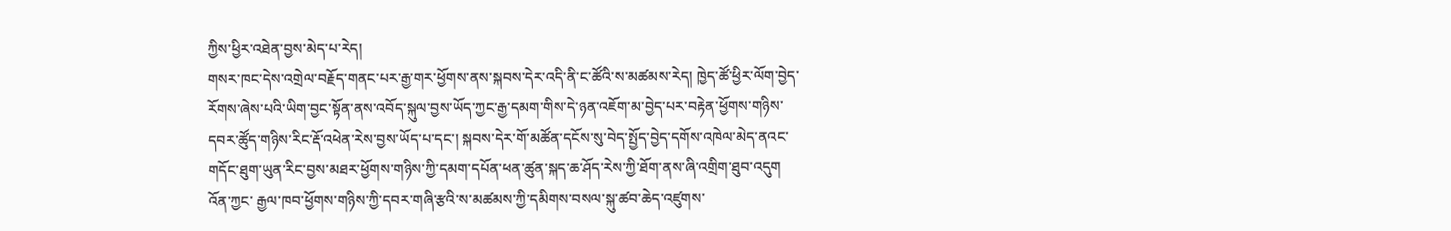ཀྱིས་ཕྱིར་འཐེན་བྱས་མེད་པ་རེད།
གསར་ཁང་དེས་འགྲེལ་བརྗོད་གནང་པར་རྒྱ་གར་ཕྱོགས་ནས་སྐབས་དེར་འདི་ནི་ང་ཚོའི་ས་མཚམས་རེད། ཁྱེད་ཚོ་ཕྱིར་ལོག་བྱེད་རོགས་ཞེས་པའི་ཡིག་བྱང་སྟོན་ནས་འབོད་སྐུལ་བྱས་ཡོད་ཀྱང་རྒྱ་དམག་གིས་དེ་ཉན་འཇོག་མ་བྱེད་པར་བརྟེན་ཕྱོགས་གཉིས་དབར་ཚོུད་གཉིས་རིང་རྡོ་འཕེན་རེས་བྱས་ཡོད་པ་དང་། སྐབས་དེར་གོ་མཚོན་དངོས་སུ་བེད་སྤྱོད་བྱེད་དགོས་འཁེལ་མེད་ནའང་གདོང་ཐུག་ཡུན་རིང་བྱས་མཐར་ཕྱོགས་གཉིས་ཀྱི་དམག་དཔོན་ཕན་ཚུན་སྐད་ཆ་ཤོད་རེས་ཀྱི་ཐོག་ནས་ཞི་འགྲིག་ཐུབ་འདུག འོན་ཀྱང་ རྒྱལ་ཁབ་ཕྱོགས་གཉིས་ཀྱི་དབར་གཞི་རྩའི་ས་མཚམས་ཀྱི་དམིགས་བསལ་སྐུ་ཚབ་ཆེད་འཛུགས་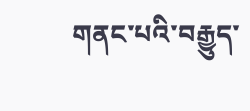གནང་པའི་བརྒྱུད་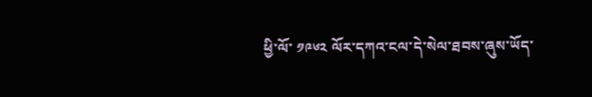ཕྱི་ལོ་ ༡༩༦༢ ལོར་དཀའ་ངལ་དེ་སེལ་ཐབས་ཞུས་ཡོད་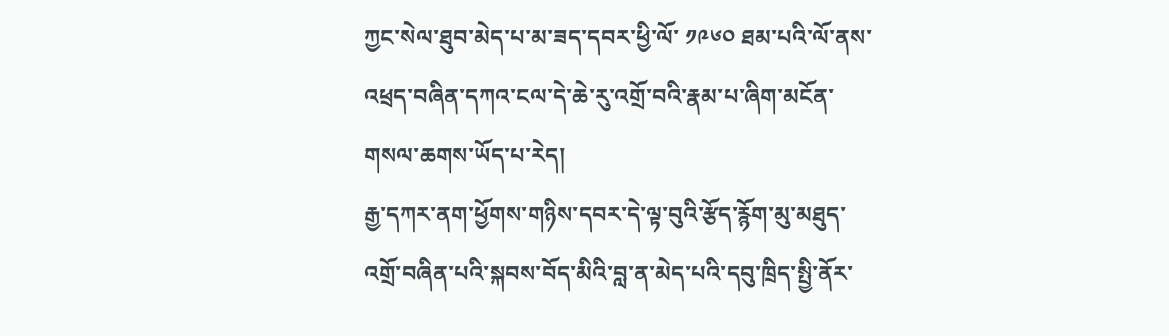ཀྱང་སེལ་ཐུབ་མེད་པ་མ་ཟད་དབར་ཕྱི་ལོ་ ༡༩༦༠ ཐམ་པའི་ལོ་ནས་འཕྲད་བཞིན་དཀའ་ངལ་དེ་ཆེ་རུ་འགྲོ་བའི་རྣམ་པ་ཞིག་མངོན་གསལ་ཆགས་ཡོད་པ་རེད།
རྒྱ་དཀར་ནག་ཕྱོགས་གཉིས་དབར་དེ་ལྟ་བུའི་རྩོད་རྙོག་མུ་མཐུད་འགྲོ་བཞིན་པའི་སྐབས་བོད་མིའི་བླ་ན་མེད་པའི་དབུ་ཁྲིད་སྤྱི་ནོར་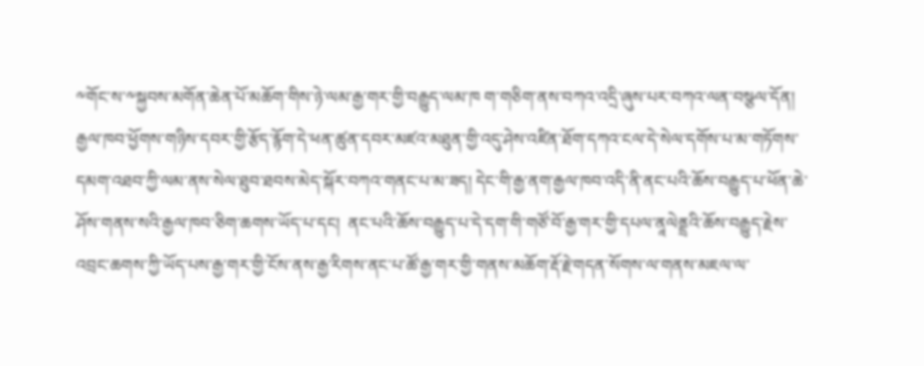༸གོང་ས་༸སྐྱབས་མགོན་ཆེན་པོ་མཆོག་གིས་ཉེ་ལམ་རྒྱ་གར་གྱི་བརྒྱུད་ལམ་ཁ ག་གཅིག་ནས་བཀའ་འདྲི་ཞུས་པར་བཀའ་ལན་བསྩལ་དོན། རྒྱལ་ཁབ་ཕྱོགས་གཉིས་དབར་གྱི་རྩོད་རྙོག་དེ་ཕན་ཚུན་དབར་མཛའ་མཐུན་གྱི་འདུ་ཤེས་འཛིན་ཐོག་དཀའ་ངལ་དེ་སེལ་དགོས་པ་མ་གཏོགས་དམག་འཐབ་ཀྱི་ལམ་ནས་སེལ་ཐུབ་ཐབས་མེད་སྐོར་བཀའ་གནང་པ་མ་ཟད། དེང་གི་རྒྱ་ནག་རྒྱལ་ཁབ་འདི་ནི་ནང་པའི་ཆོས་བརྒྱུད་པ་ཕོན་ཆེ་ཤོས་གནས་སའི་རྒྱལ་ཁབ་ཅིག་ཆགས་ཡོད་པ་དང།  ནང་པའི་ཆོས་བརྒྱུད་པ་དེ་དག་གི་གཙོ་བོ་རྒྱ་གར་གྱི་དཔལ་ནཱལེནྡྲའི་ཆོས་བརྒྱུད་རྗེས་འབྲང་ཆགས་ཀྱི་ཡོད་པས་རྒྱ་གར་གྱི་ངོས་ནས་རྒྱ་རིགས་ནང་པ་ཚོ་རྒྱ་གར་གྱི་གནས་མཆོག་རྡོ་རྗེ་གདན་སོགས་ལ་གནས་མཇལ་ལ་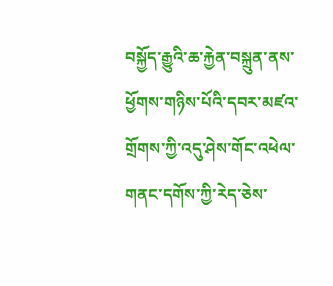བསྐྱོད་རྒྱུའི་ཆ་རྐྱེན་བསྐྲུན་ནས་ཕྱོགས་གཉིས་པོའི་དབར་མཛའ་གྲོགས་ཀྱི་འདུ་ཤེས་གོང་འཕེལ་གནང་དགོས་ཀྱི་རེད་ཅེས་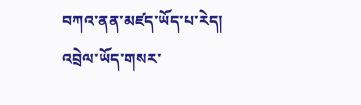བཀའ་ནན་མཛད་ཡོད་པ་རེད།
འབྲེལ་ཡོད་གསར་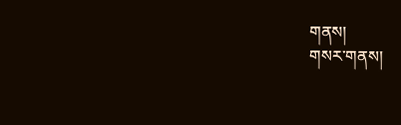གནས།
གསར་གནས།